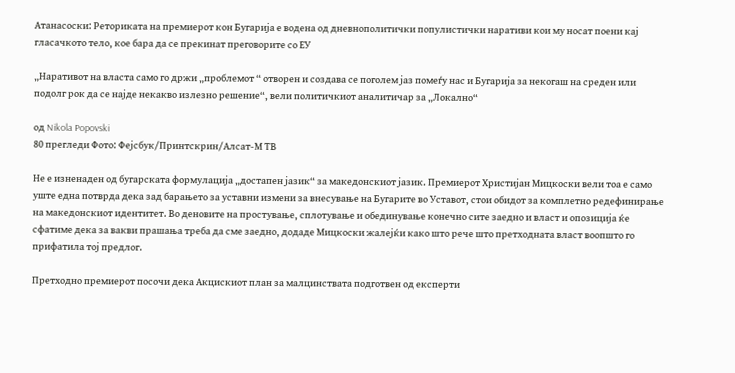Атанасоски: Реториката на премиерот кон Бугарија е водена од дневнополитички популистички наративи кои му носат поени кај гласачкото тело, кое бара да се прекинат преговорите со ЕУ

„Наративот на власта само го држи „проблемот “ отворен и создава се поголем јаз помеѓу нас и Бугарија за некогаш на среден или подолг рок да се најде некакво излезно решение“, вели политичкиот аналитичар за „Локално“

од Nikola Popovski
80 прегледи Фото: Фејсбук/Принтскрин/Алсат-М ТВ

Не е изненаден од бугарската формулација „достапен јазик“ за македонскиот јазик. Премиерот Христијан Мицкоски вели тоа е само уште една потврда дека зад барањето за уставни измени за внесување на Бугарите во Уставот, стои обидот за комплетно редефинирање на македонскиот идентитет. Во деновите на простување, сплотување и обединување конечно сите заедно и власт и опозиција ќе сфатиме дека за вакви прашања треба да сме заедно, додаде Мицкоски жалејќи како што рече што претходната власт воопшто го прифатила тој предлог.

Претходно премиерот посочи дека Акцискиот план за малцинствата подготвен од експерти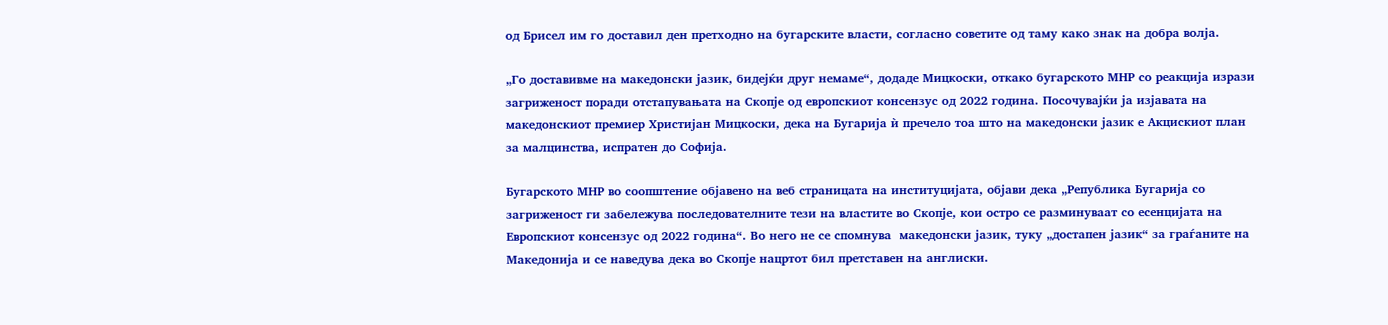од Брисел им го доставил ден претходно на бугарските власти, согласно советите од таму како знак на добра волја.

„Го доставивме на македонски јазик, бидејќи друг немаме“, додаде Мицкоски, откако бугарското МНР со реакција изрази загриженост поради отстапувањата на Скопје од европскиот консензус од 2022 година. Посочувајќи ја изјавата на македонскиот премиер Христијан Мицкоски, дека на Бугарија ѝ пречело тоа што на македонски јазик е Акцискиот план за малцинства, испратен до Софија.

Бугарското МНР во соопштение објавено на веб страницата на институцијата, објави дека „Република Бугарија со загриженост ги забележува последователните тези на властите во Скопје, кои остро се разминуваат со есенцијата на Европскиот консензус од 2022 година“. Во него не се спомнува  македонски јазик, туку „достапен јазик“ за граѓаните на Македонија и се наведува дека во Скопје нацртот бил претставен на англиски.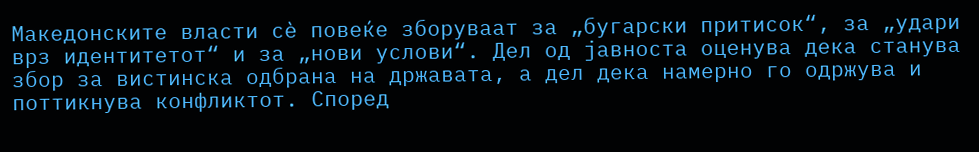Македонските власти сè повеќе зборуваат за „бугарски притисок“, за „удари врз идентитетот“ и за „нови услови“. Дел од јавноста оценува дека станува збор за вистинска одбрана на државата, а дел дека намерно го одржува и поттикнува конфликтот. Според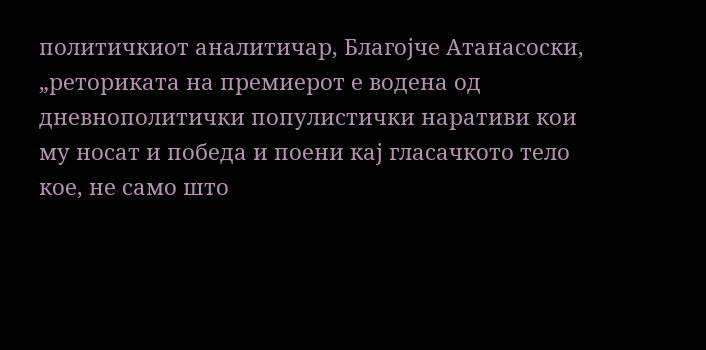политичкиот аналитичар, Благојче Атанасоски, „реториката на премиерот е водена од дневнополитички популистички наративи кои му носат и победа и поени кај гласачкото тело кое, не само што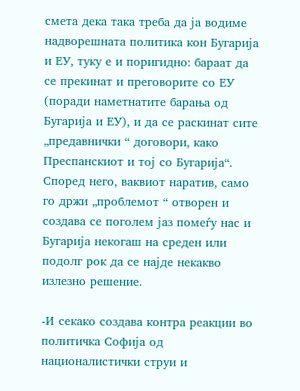смета дека така треба да ја водиме надворешната политика кон Бугарија и ЕУ, туку е и поригидно: бараат да се прекинат и преговорите со ЕУ (поради наметнатите барања од Бугарија и ЕУ), и да се раскинат сите „предавнички “ договори, како Преспанскиот и тој со Бугарија“. Според него, ваквиот наратив, само го држи „проблемот “ отворен и создава се поголем јаз помеѓу нас и Бугарија некогаш на среден или подолг рок да се најде некакво излезно решение.

-И секако создава контра реакции во политичка Софија од националистички струи и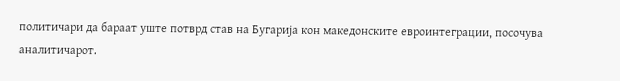политичари да бараат уште потврд став на Бугарија кон македонските евроинтеграции, посочува аналитичарот.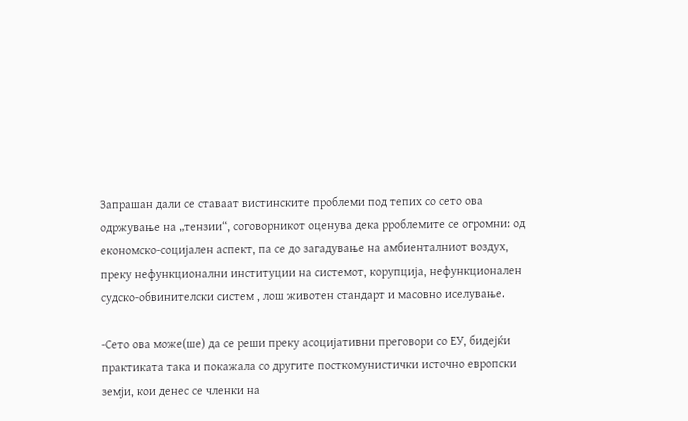Запрашан дали се ставаат вистинските проблеми под тепих со сето ова одржување на „тензии“, соговорникот оценува дека pроблемите се огромни: од економско-социјален аспект, па се до загадување на амбиенталниот воздух, преку нефункционални институции на системот, корупција, нефункционален судско-обвинителски систем , лош животен стандарт и масовно иселување.

-Сето ова може(ше) да се реши преку асоцијативни преговори со ЕУ, бидејќи практиката така и покажала со другите посткомунистички источно европски земји, кои денес се членки на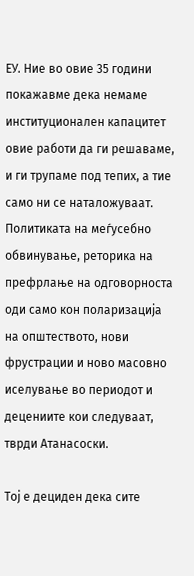ЕУ. Ние во овие 35 години покажавме дека немаме институционален капацитет овие работи да ги решаваме, и ги трупаме под тепих, а тие само ни се наталожуваат. Политиката на меѓусебно обвинување, реторика на префрлање на одговорноста оди само кон поларизација на општеството, нови фрустрации и ново масовно иселување во периодот и децениите кои следуваат, тврди Атанасоски.

Тој е дециден дека сите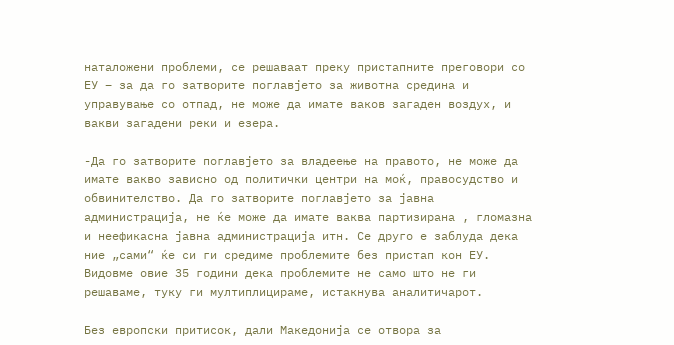наталожени проблеми, се решаваат преку пристапните преговори со ЕУ – за да го затворите поглавјето за животна средина и управување со отпад, не може да имате ваков загаден воздух, и вакви загадени реки и езера.

-Да го затворите поглавјето за владеење на правото, не може да имате вакво зависно од политички центри на моќ, правосудство и обвинителство. Да го затворите поглавјето за јавна администрација, не ќе може да имате ваква партизирана , гломазна и неефикасна јавна администрација итн. Се друго е заблуда дека ние „сами“ ќе си ги средиме проблемите без пристап кон ЕУ. Видовме овие 35 години дека проблемите не само што не ги решаваме, туку ги мултиплицираме, истакнува аналитичарот.

Без европски притисок, дали Mакедонија се отвора за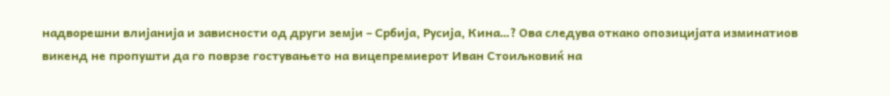надворешни влијанија и зависности од други земји – Србија, Русија, Кина…? Ова следува откако опозицијата изминатиов викенд не пропушти да го поврзе гостувањето на вицепремиерот Иван Стоиљковиќ на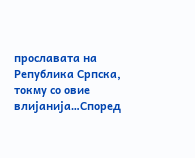прославата на Република Српска, токму со овие влијанија…Според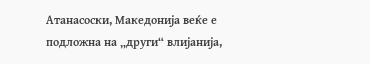Атанасоски, Македонија веќе е подложна на „други“ влијанија,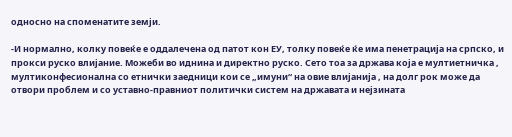односно на споменатите земји.

-И нормално, колку повеќе е оддалечена од патот кон ЕУ, толку повеќе ќе има пенетрација на српско, и прокси руско влијание. Можеби во иднина и директно руско. Сето тоа за држава која е мултиетничка , мултиконфесионална со етнички заедници кои се „имуни“ на овие влијанија , на долг рок може да отвори проблем и со уставно-правниот политички систем на државата и нејзината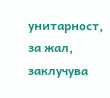унитарност, за жал, заклучува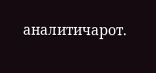аналитичарот.